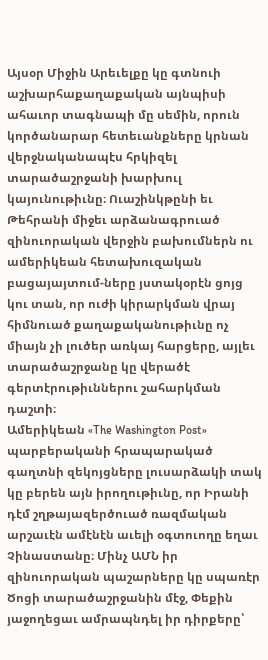Այսօր Միջին Արեւելքը կը գտնուի աշխարհաքաղաքական այնպիսի ահաւոր տագնապի մը սեմին, որուն կործանարար հետեւանքները կրնան վերջնականապէս հրկիզել տարածաշրջանի խարխուլ կայունութիւնը։ Ուաշինկթընի եւ Թեհրանի միջեւ արձանագրուած զինուորական վերջին բախումներն ու ամերիկեան հետախուզական բացայայտում-ները յստակօրէն ցոյց կու տան, որ ուժի կիրարկման վրայ հիմնուած քաղաքականութիւնը ոչ միայն չի լուծեր առկայ հարցերը, այլեւ տարածաշրջանը կը վերածէ գերտէրութիւններու շահարկման դաշտի։
Ամերիկեան «The Washington Post» պարբերականի հրապարակած գաղտնի զեկոյցները լուսարձակի տակ կը բերեն այն իրողութիւնը, որ Իրանի դէմ շղթայազերծուած ռազմական արշաւէն ամէնէն աւելի օգտուողը եղաւ Չինաստանը։ Մինչ ԱՄՆ իր զինուորական պաշարները կը սպառէր Ծոցի տարածաշրջանին մէջ, Փեքին յաջողեցաւ ամրապնդել իր դիրքերը՝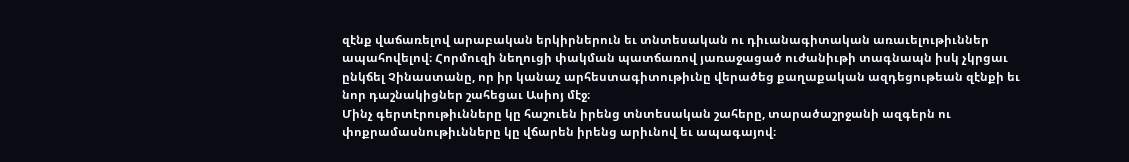զէնք վաճառելով արաբական երկիրներուն եւ տնտեսական ու դիւանագիտական առաւելութիւններ ապահովելով։ Հորմուզի նեղուցի փակման պատճառով յառաջացած ուժանիւթի տագնապն իսկ չկրցաւ ընկճել Չինաստանը, որ իր կանաչ արհեստագիտութիւնը վերածեց քաղաքական ազդեցութեան զէնքի եւ նոր դաշնակիցներ շահեցաւ Ասիոյ մէջ։
Մինչ գերտէրութիւնները կը հաշուեն իրենց տնտեսական շահերը, տարածաշրջանի ազգերն ու փոքրամասնութիւնները կը վճարեն իրենց արիւնով եւ ապագայով։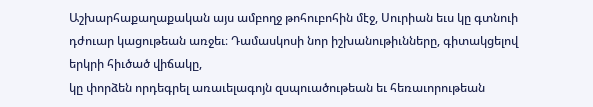Աշխարհաքաղաքական այս ամբողջ թոհուբոհին մէջ, Սուրիան եւս կը գտնուի դժուար կացութեան առջեւ։ Դամասկոսի նոր իշխանութիւնները, գիտակցելով երկրի հիւծած վիճակը,
կը փորձեն որդեգրել առաւելագոյն զսպուածութեան եւ հեռաւորութեան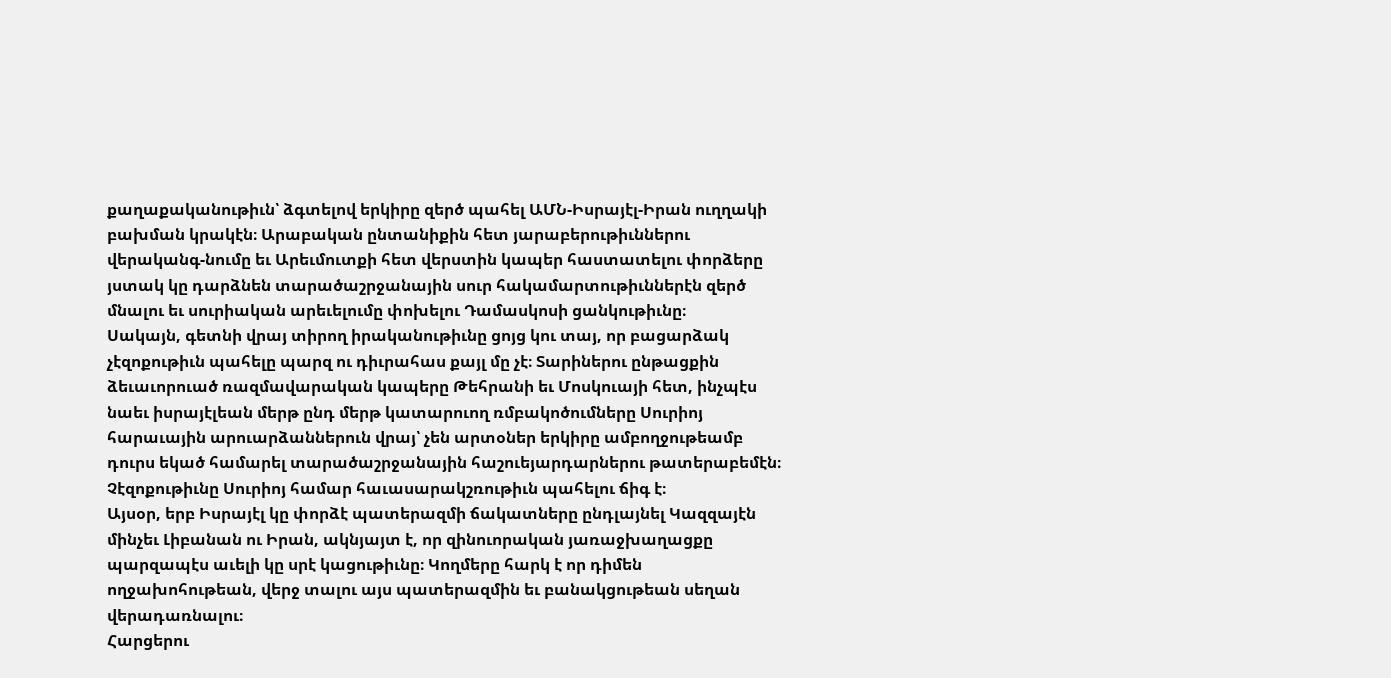քաղաքականութիւն՝ ձգտելով երկիրը զերծ պահել ԱՄՆ-Իսրայէլ-Իրան ուղղակի բախման կրակէն։ Արաբական ընտանիքին հետ յարաբերութիւններու վերականգ-նումը եւ Արեւմուտքի հետ վերստին կապեր հաստատելու փորձերը յստակ կը դարձնեն տարածաշրջանային սուր հակամարտութիւններէն զերծ մնալու եւ սուրիական արեւելումը փոխելու Դամասկոսի ցանկութիւնը։
Սակայն, գետնի վրայ տիրող իրականութիւնը ցոյց կու տայ, որ բացարձակ չէզոքութիւն պահելը պարզ ու դիւրահաս քայլ մը չէ։ Տարիներու ընթացքին ձեւաւորուած ռազմավարական կապերը Թեհրանի եւ Մոսկուայի հետ, ինչպէս նաեւ իսրայէլեան մերթ ընդ մերթ կատարուող ռմբակոծումները Սուրիոյ հարաւային արուարձաններուն վրայ՝ չեն արտօներ երկիրը ամբողջութեամբ դուրս եկած համարել տարածաշրջանային հաշուեյարդարներու թատերաբեմէն։ Չէզոքութիւնը Սուրիոյ համար հաւասարակշռութիւն պահելու ճիգ է։
Այսօր, երբ Իսրայէլ կը փորձէ պատերազմի ճակատները ընդլայնել Կազզայէն մինչեւ Լիբանան ու Իրան, ակնյայտ է, որ զինուորական յառաջխաղացքը պարզապէս աւելի կը սրէ կացութիւնը։ Կողմերը հարկ է որ դիմեն ողջախոհութեան, վերջ տալու այս պատերազմին եւ բանակցութեան սեղան վերադառնալու։
Հարցերու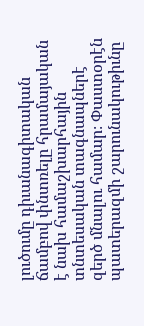լուծումը դիւանագիտական ճամբով փնտռելը հրամայական է նախ համաշխարհային տնտեսական տագնապներէ զերծ մնալու համար։ Փաստօրէն պատերազմի շարունակութիւնը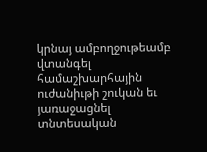կրնայ ամբողջութեամբ վտանգել համաշխարհային ուժանիւթի շուկան եւ յառաջացնել տնտեսական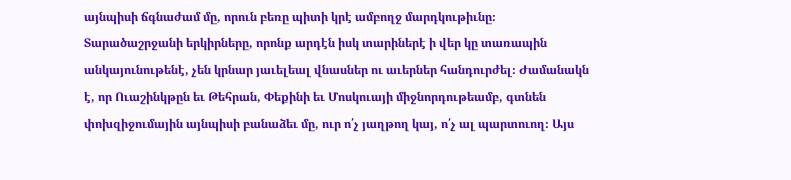այնպիսի ճգնաժամ մը, որուն բեռը պիտի կրէ ամբողջ մարդկութիւնը։
Տարածաշրջանի երկիրները, որոնք արդէն իսկ տարիներէ ի վեր կը տառապին անկայունութենէ, չեն կրնար յաւելեալ վնասներ ու աւերներ հանդուրժել։ Ժամանակն է, որ Ուաշինկթըն եւ Թեհրան, Փեքինի եւ Մոսկուայի միջնորդութեամբ, գտնեն փոխզիջումային այնպիսի բանաձեւ մը, ուր ո՛չ յաղթող կայ, ո՛չ ալ պարտուող։ Այս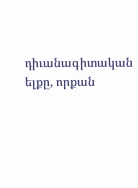դիւանագիտական ելքը, որքան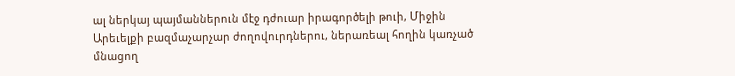ալ ներկայ պայմաններուն մէջ դժուար իրագործելի թուի, Միջին Արեւելքի բազմաչարչար ժողովուրդներու, ներառեալ հողին կառչած մնացող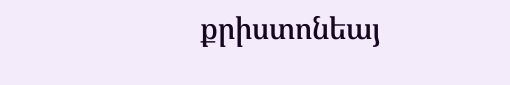քրիստոնեայ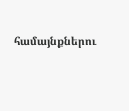համայնքներու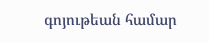գոյութեան համար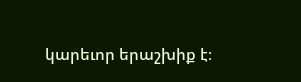կարեւոր երաշխիք է։